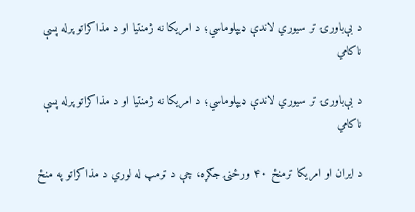د بې‌باورۍ تر سیوري لاندې ډیپلوماسي؛ د امریکا نه ژمنتیا او د مذاکراتو پرله پسې ناکامي

د بې‌باورۍ تر سیوري لاندې ډیپلوماسي؛ د امریکا نه ژمنتیا او د مذاکراتو پرله پسې ناکامي

د ایران او امریکا ترمنځ ۴۰ ورځنۍ جګړه، چې د ټرمپ له لوري د مذاکراتو په منځ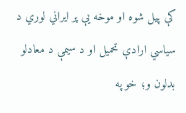کې پیل شوه او موخه یې پر ایراني لوري د سیاسي ارادې تحمیل او د سیمې د معادلو بدلون و؛ خو په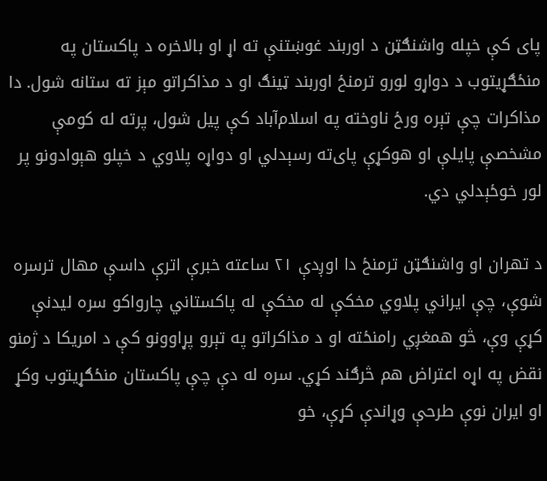پای کې خپله واشنګټن د اوربند غوښتنې ته اړ او بالاخره د پاکستان په منځګړیتوب د دواړو لورو ترمنځ اوربند ټینګ او د مذاکراتو مېز ته ستانه شول. دا مذاکرات چې تېره ورځ ناوخته په اسلام‌آباد کې پیل شول، پرته له کومې مشخصې پایلې او هوکړې پای‌ته رسېدلي او دواړه پلاوي د خپلو هېوادونو پر لور خوځېدلي دي.

د تهران او واشنګټن ترمنځ دا اوږدې ۲۱ ساعته خبرې اترې داسې مهال ترسره شوې، چې ایراني پلاوي مخکې له مخکې له پاکستاني چارواکو سره لیدنې کړې وې، څو همغږي رامنځته او د مذاکراتو په تېرو پړاوونو کې د امریکا د ژمنو نقض په اړه اعتراض هم څرګند کړي. سره له دې چې پاکستان منځګړیتوب وکړ او ایران نوې طرحې وړاندې کړې، خو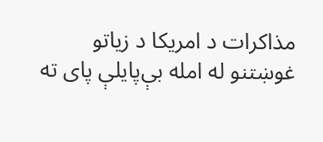مذاکرات د امریکا د زیاتو غوښتنو له امله بې‌پایلې پای ته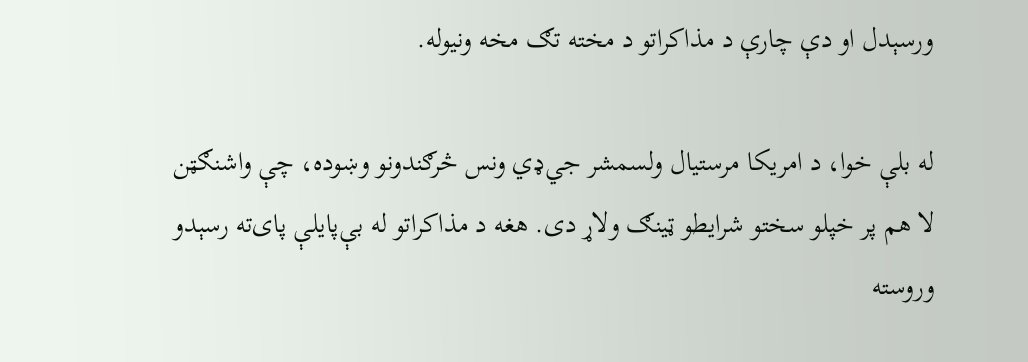ورسېدل او دې چارې د مذاکراتو د مخته تګ مخه ونیوله.

له بلې خوا، د امریکا مرستیال ولسمشر جي‌ډي ونس څرګندونو وښوده، چې واشنګټن لا هم پر خپلو سختو شرایطو ټینګ ولاړ دی. هغه د مذاکراتو له بې‌پایلې پای‌ته رسېدو وروسته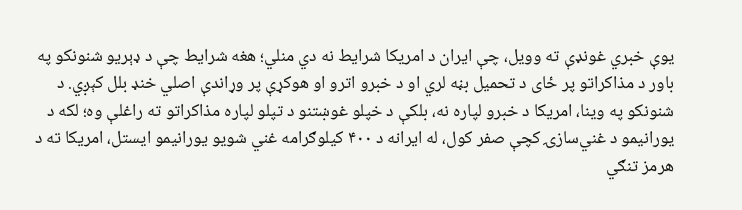یوې خبري غونډې ته وویل، چې ایران د امریکا شرایط نه دي منلي؛ هغه شرایط چې د ډېریو شنونکو په باور د مذاکراتو پر ځای د تحمیل بڼه لري او د خبرو اترو او هوکړې پر وړاندې اصلي خنډ بلل کېږي. د شنونکو په وینا، امریکا د خبرو لپاره نه، بلکې د خپلو غوښتنو د تپلو لپاره مذاکراتو ته راغلې وه؛ لکه د یورانیمو د غني‌سازۍ کچې صفر کول، له ایرانه د ۴۰۰ کیلوګرامه غني شویو یورانیمو ایستل، امریکا ته د هرمز تنګي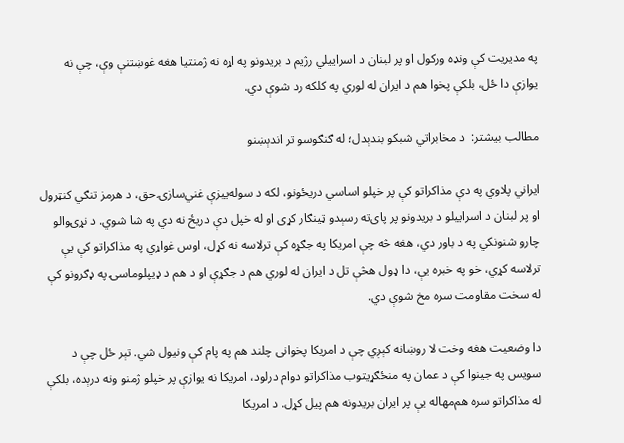په مدیریت کې ونډه ورکول او پر لبنان د اسراییلي رژیم د بریدونو په اړه نه ژمنتیا هغه غوښتنې وې، چې نه یوازې دا ځل، بلکې پخوا هم د ایران له لوري په کلکه رد شوې دي.

مطالب بیشتر:  د مخابراتي شبکو بندېدل؛ له ګنګوسو تر اندېښنو

ایراني پلاوي په دې مذاکراتو کې پر خپلو اساسي دریځونو، لکه د سوله‌ییزې غني‌سازۍ حق، د هرمز تنګي کنټرول او پر لبنان د اسراییلو د بریدونو پر پای‌ته رسېدو ټینګار کړی او له خپل دې دریځ نه دي په شا شوي. د نړۍوالو چارو شنونکي په د باور دي، هغه څه چې امریکا په جګړه کې ترلاسه نه کړل، اوس غواړي په مذاکراتو کې یې ترلاسه کړي، خو په خبره یې، دا ډول هڅې تل د ایران له لوري هم د جګړې او د هم د ډیپلوماسۍ په ډګرونو کې له سخت مقاومت سره مخ شوې دي.

دا وضعیت هغه وخت لا روښانه کېږي چې د امریکا پخوانی چلند هم په پام کې ونیول شي. تېر ځل چې د سویس په جینوا کې د عمان په منځګړیتوب مذاکراتو دوام درلود، امریکا نه یوازې پر خپلو ژمنو ونه درېده، بلکې له مذاکراتو سره هم‌مهاله یې پر ایران بریدونه هم پیل کړل. د امریکا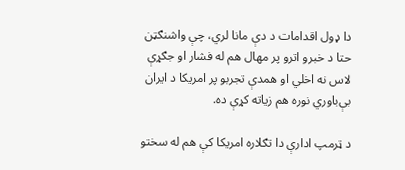دا ډول اقدامات د دې مانا لري، چې واشنګټن حتا د خبرو اترو پر مهال هم له فشار او جګړې لاس نه اخلي او همدې تجربو پر امریکا د ایران بې‌باوري نوره هم زیاته کړې ده.

د ټرمپ ادارې دا تګلاره امریکا کې هم له سختو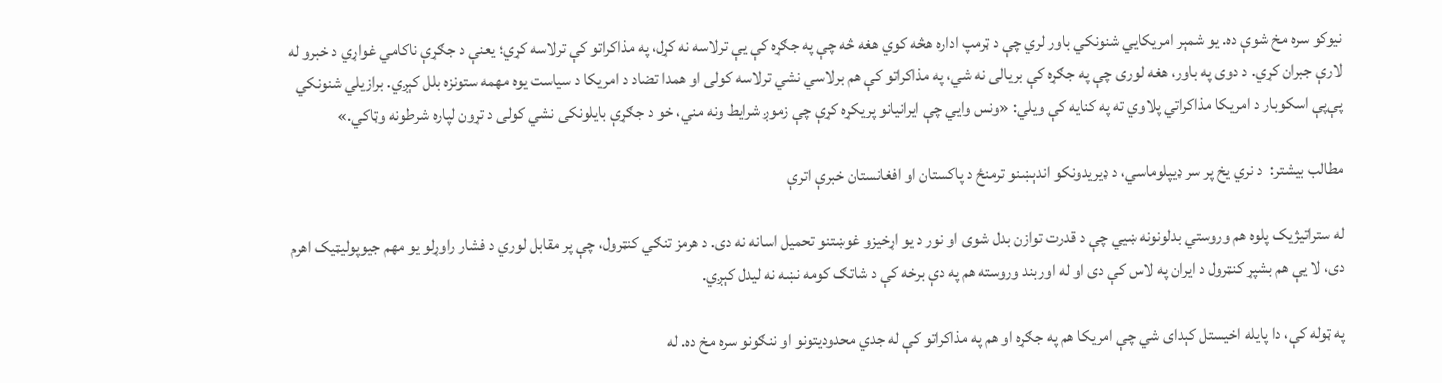نیوکو سره مخ شوې ده. یو شمېر امریکایي شنونکي باور لري چې د ټرمپ اداره هڅه کوي هغه څه چې په جګړه کې یې ترلاسه نه کړل، په مذاکراتو کې ترلاسه کړي؛ یعنې د جګړې ناکامي غواړي د خبرو له لارې جبران کړي. د دوی په باور، هغه لوری چې په جګړه کې بریالی نه شي، په مذاکراتو کې هم برلاسي نشي ترلاسه کولی او همدا تضاد د امریکا د سیاست یوه مهمه ستونزه بلل کېږي. برازیلي شنونکي پې‌پې اسکوبار د امریکا مذاکراتي پلاوي ته په کنایه کې ویلي: «ونس وايي چې ایرانیانو پریکړه کړې چې زموږ شرایط ونه مني، خو د جګړې بایلونکی نشي کولی د تړون لپاره شرطونه وټاکي.»

مطالب بیشتر:  د نري یخ پر سر ډیپلوماسي، د ډيریدونکو اندېښنو ترمنځ د پاکستان او افغانستان خبرې اترې

له ستراتیژیک پلوه هم وروستي بدلونونه ښيي چې د قدرت توازن بدل شوی او نور د یو اړخیزو غوښتنو تحمیل اسانه نه دی. د هرمز تنګي کنټرول، چې پر مقابل لوري د فشار راوړلو یو مهم جیوپولیټیک اهرم دی، لا یې هم بشپړ کنټرول د ایران په لاس کې دی او له اوربند وروسته هم په دې برخه کې د شاتګ کومه نښه نه لیدل کېږي.

په ټوله کې، دا پایله اخیستل کېدای شي چې امریکا هم په جګړه او هم په مذاکراتو کې له جدي محدودیتونو او ننګونو سره مخ ده. له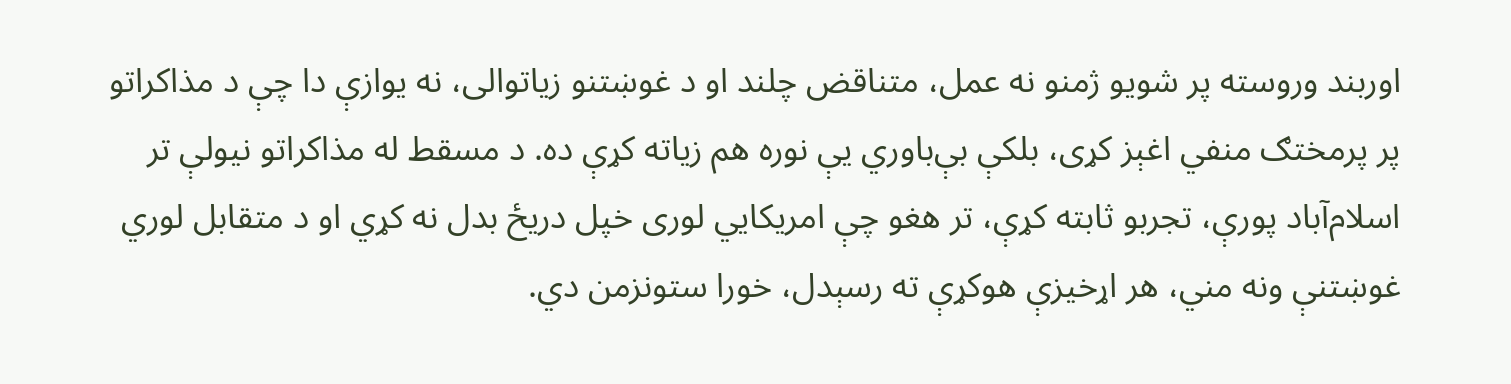اوربند وروسته پر شویو ژمنو نه عمل، متناقض چلند او د غوښتنو زیاتوالی، نه یوازې دا چې د مذاکراتو پر پرمختګ منفي اغېز کړی، بلکې بې‌باوري یې نوره هم زیاته کړې ده. د مسقط له مذاکراتو نیولې تر اسلام‌آباد پورې، تجربو ثابته کړې، تر هغو چې امریکایي لوری خپل دریځ بدل نه کړي او د متقابل لوري غوښتنې ونه مني، هر اړخیزې هوکړې ته رسېدل، خورا ستونزمن دي.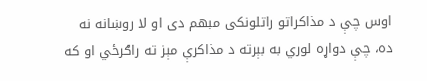اوس چې د مذاکراتو راتلونکی مبهم دی او لا روښانه نه ده، چې دواړه لوري به بېرته د مذاکرې مېز ته راګرځي او که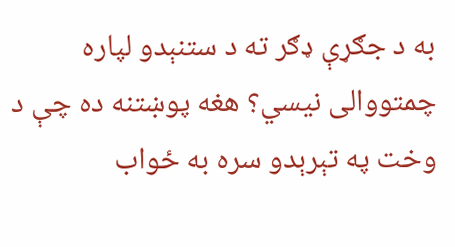به د جګړې ډګر ته د ستنېدو لپاره چمتووالی نیسي؟ هغه پوښتنه ده چې د وخت په تېرېدو سره به ځواب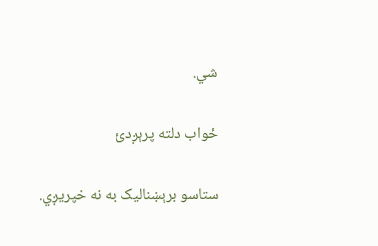شي.

ځواب دلته پرېږدئ

ستاسو برېښناليک به نه خپريږي.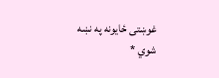غوښتى ځایونه په نښه شوي *